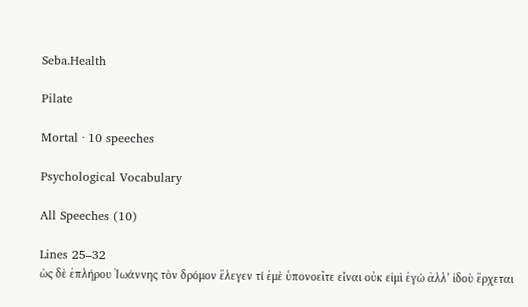Seba.Health

Pilate

Mortal · 10 speeches

Psychological Vocabulary

All Speeches (10)

Lines 25–32
ὡς δὲ ἐπλήρου Ἰωάννης τὸν δρόμον ἔλεγεν τί ἐμὲ ὑπονοεῖτε εἶναι οὐκ εἰμὶ ἐγώ ἀλλ’ ἰδοὺ ἔρχεται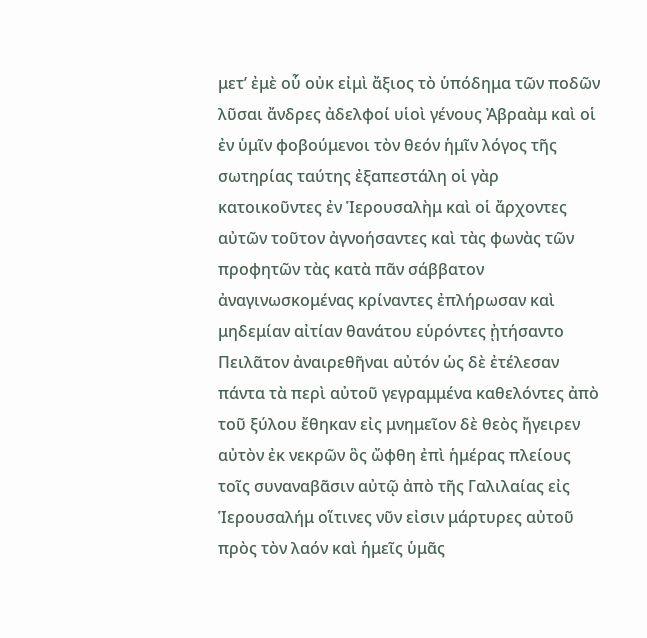μετ’ ἐμὲ οὗ οὐκ εἰμὶ ἄξιος τὸ ὑπόδημα τῶν ποδῶν λῦσαι ἄνδρες ἀδελφοί υἱοὶ γένους Ἀβραὰμ καὶ οἱ ἐν ὑμῖν φοβούμενοι τὸν θεόν ἡμῖν λόγος τῆς σωτηρίας ταύτης ἐξαπεστάλη οἱ γὰρ κατοικοῦντες ἐν Ἱερουσαλὴμ καὶ οἱ ἄρχοντες αὐτῶν τοῦτον ἀγνοήσαντες καὶ τὰς φωνὰς τῶν προφητῶν τὰς κατὰ πᾶν σάββατον ἀναγινωσκομένας κρίναντες ἐπλήρωσαν καὶ μηδεμίαν αἰτίαν θανάτου εὑρόντες ᾐτήσαντο Πειλᾶτον ἀναιρεθῆναι αὐτόν ὡς δὲ ἐτέλεσαν πάντα τὰ περὶ αὐτοῦ γεγραμμένα καθελόντες ἀπὸ τοῦ ξύλου ἔθηκαν εἰς μνημεῖον δὲ θεὸς ἤγειρεν αὐτὸν ἐκ νεκρῶν ὃς ὤφθη ἐπὶ ἡμέρας πλείους τοῖς συναναβᾶσιν αὐτῷ ἀπὸ τῆς Γαλιλαίας εἰς Ἱερουσαλήμ οἵτινες νῦν εἰσιν μάρτυρες αὐτοῦ πρὸς τὸν λαόν καὶ ἡμεῖς ὑμᾶς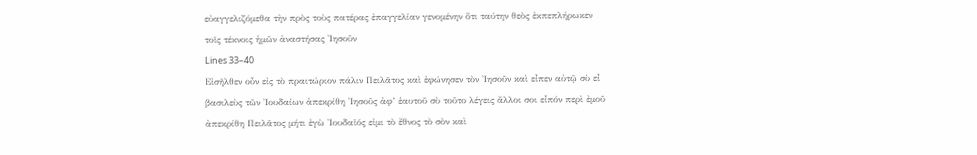εὐαγγελιζόμεθα τὴν πρὸς τοὺς πατέρας ἐπαγγελίαν γενομένην ὅτι ταύτην θεὸς ἐκπεπλήρωκεν τοῖς τέκνοις ἡμῶν ἀναστήσας Ἰησοῦν
Lines 33–40
Εἰσῆλθεν οὖν εἰς τὸ πραιτώριον πάλιν Πειλᾶτος καὶ ἐφώνησεν τὸν Ἰησοῦν καὶ εἶπεν αὐτῷ σὺ εἶ βασιλεὺς τῶν Ἰουδαίων ἀπεκρίθη Ἰησοῦς ἀφ’ ἑαυτοῦ σὺ τοῦτο λέγεις ἄλλοι σοι εἶπόν περὶ ἐμοῦ ἀπεκρίθη Πειλᾶτος μήτι ἐγὼ Ἰουδαῖός εἰμι τὸ ἔθνος τὸ σὸν καὶ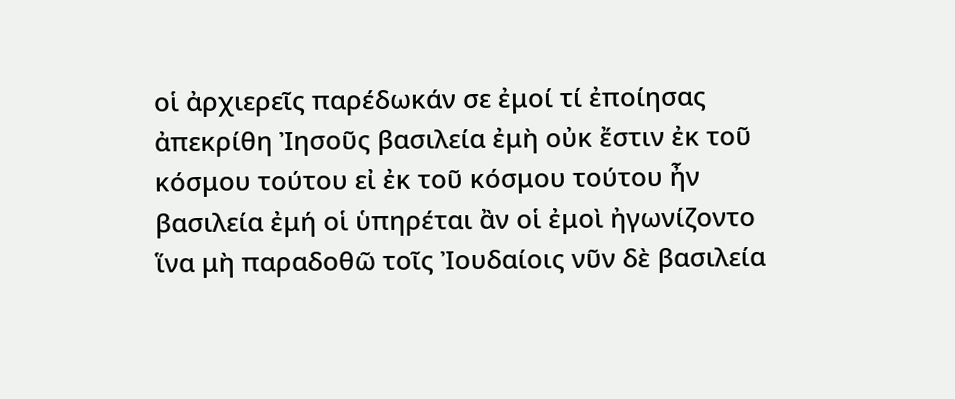οἱ ἀρχιερεῖς παρέδωκάν σε ἐμοί τί ἐποίησας ἀπεκρίθη Ἰησοῦς βασιλεία ἐμὴ οὐκ ἔστιν ἐκ τοῦ κόσμου τούτου εἰ ἐκ τοῦ κόσμου τούτου ἦν βασιλεία ἐμή οἱ ὑπηρέται ἂν οἱ ἐμοὶ ἠγωνίζοντο ἵνα μὴ παραδοθῶ τοῖς Ἰουδαίοις νῦν δὲ βασιλεία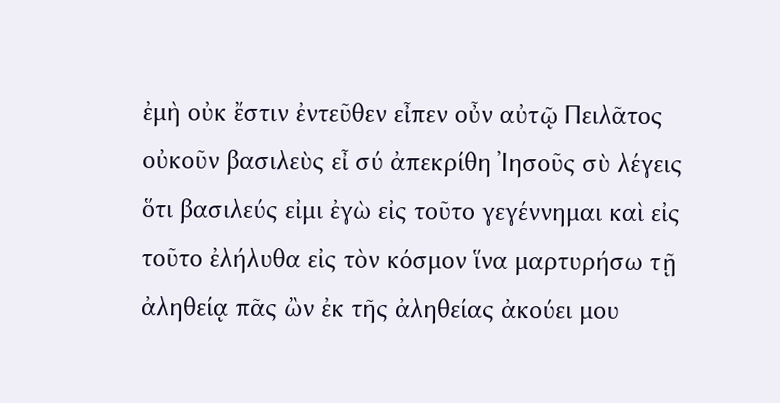ἐμὴ οὐκ ἔστιν ἐντεῦθεν εἶπεν οὖν αὐτῷ Πειλᾶτος οὐκοῦν βασιλεὺς εἶ σύ ἀπεκρίθη Ἰησοῦς σὺ λέγεις ὅτι βασιλεύς εἰμι ἐγὼ εἰς τοῦτο γεγέννημαι καὶ εἰς τοῦτο ἐλήλυθα εἰς τὸν κόσμον ἵνα μαρτυρήσω τῇ ἀληθείᾳ πᾶς ὢν ἐκ τῆς ἀληθείας ἀκούει μου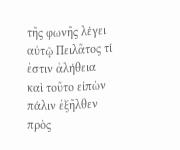τῆς φωνῆς λέγει αὐτῷ Πειλᾶτος τί ἐστιν ἀλήθεια καὶ τοῦτο εἰπὼν πάλιν ἐξῆλθεν πρὸς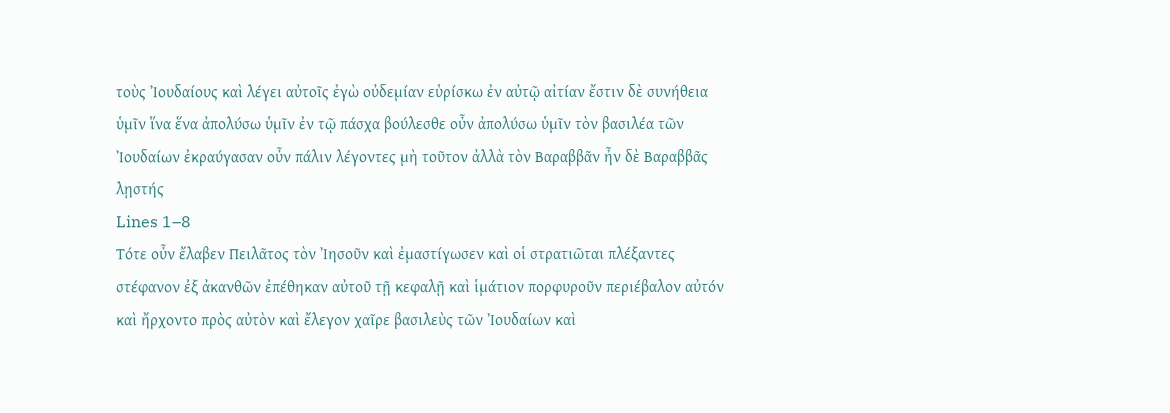τοὺς Ἰουδαίους καὶ λέγει αὐτοῖς ἐγὼ οὐδεμίαν εὑρίσκω ἐν αὐτῷ αἰτίαν ἔστιν δὲ συνήθεια ὑμῖν ἵνα ἕνα ἀπολύσω ὑμῖν ἐν τῷ πάσχα βούλεσθε οὖν ἀπολύσω ὑμῖν τὸν βασιλέα τῶν Ἰουδαίων ἐκραύγασαν οὖν πάλιν λέγοντες μὴ τοῦτον ἀλλὰ τὸν Βαραββᾶν ἦν δὲ Βαραββᾶς λῃστής
Lines 1–8
Τότε οὖν ἔλαβεν Πειλᾶτος τὸν Ἰησοῦν καὶ ἐμαστίγωσεν καὶ οἱ στρατιῶται πλέξαντες στέφανον ἐξ ἀκανθῶν ἐπέθηκαν αὐτοῦ τῇ κεφαλῇ καὶ ἱμάτιον πορφυροῦν περιέβαλον αὐτόν καὶ ἤρχοντο πρὸς αὐτὸν καὶ ἔλεγον χαῖρε βασιλεὺς τῶν Ἰουδαίων καὶ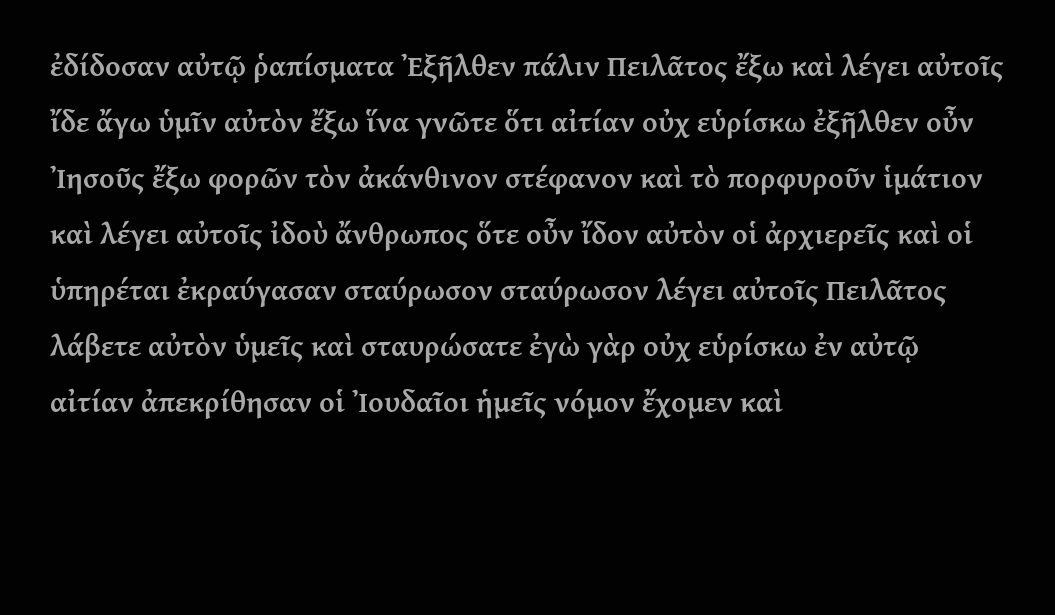ἐδίδοσαν αὐτῷ ῥαπίσματα Ἐξῆλθεν πάλιν Πειλᾶτος ἔξω καὶ λέγει αὐτοῖς ἴδε ἄγω ὑμῖν αὐτὸν ἔξω ἵνα γνῶτε ὅτι αἰτίαν οὐχ εὑρίσκω ἐξῆλθεν οὖν Ἰησοῦς ἔξω φορῶν τὸν ἀκάνθινον στέφανον καὶ τὸ πορφυροῦν ἱμάτιον καὶ λέγει αὐτοῖς ἰδοὺ ἄνθρωπος ὅτε οὖν ἴδον αὐτὸν οἱ ἀρχιερεῖς καὶ οἱ ὑπηρέται ἐκραύγασαν σταύρωσον σταύρωσον λέγει αὐτοῖς Πειλᾶτος λάβετε αὐτὸν ὑμεῖς καὶ σταυρώσατε ἐγὼ γὰρ οὐχ εὑρίσκω ἐν αὐτῷ αἰτίαν ἀπεκρίθησαν οἱ Ἰουδαῖοι ἡμεῖς νόμον ἔχομεν καὶ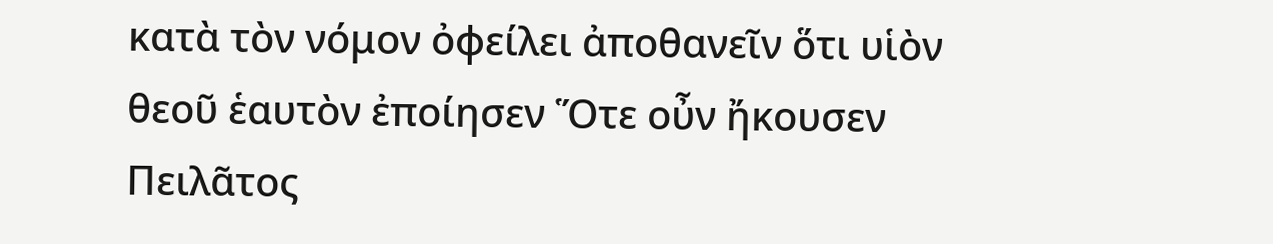κατὰ τὸν νόμον ὀφείλει ἀποθανεῖν ὅτι υἱὸν θεοῦ ἑαυτὸν ἐποίησεν Ὅτε οὖν ἤκουσεν Πειλᾶτος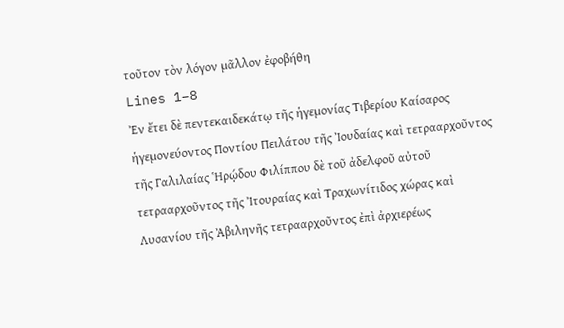τοῦτον τὸν λόγον μᾶλλον ἐφοβήθη
Lines 1–8
Ἐν ἔτει δὲ πεντεκαιδεκάτῳ τῆς ἡγεμονίας Τιβερίου Καίσαρος ἡγεμονεύοντος Ποντίου Πειλάτου τῆς Ἰουδαίας καὶ τετρααρχοῦντος τῆς Γαλιλαίας Ἡρῴδου Φιλίππου δὲ τοῦ ἀδελφοῦ αὐτοῦ τετρααρχοῦντος τῆς Ἰτουραίας καὶ Τραχωνίτιδος χώρας καὶ Λυσανίου τῆς Ἀβιληνῆς τετρααρχοῦντος ἐπὶ ἀρχιερέως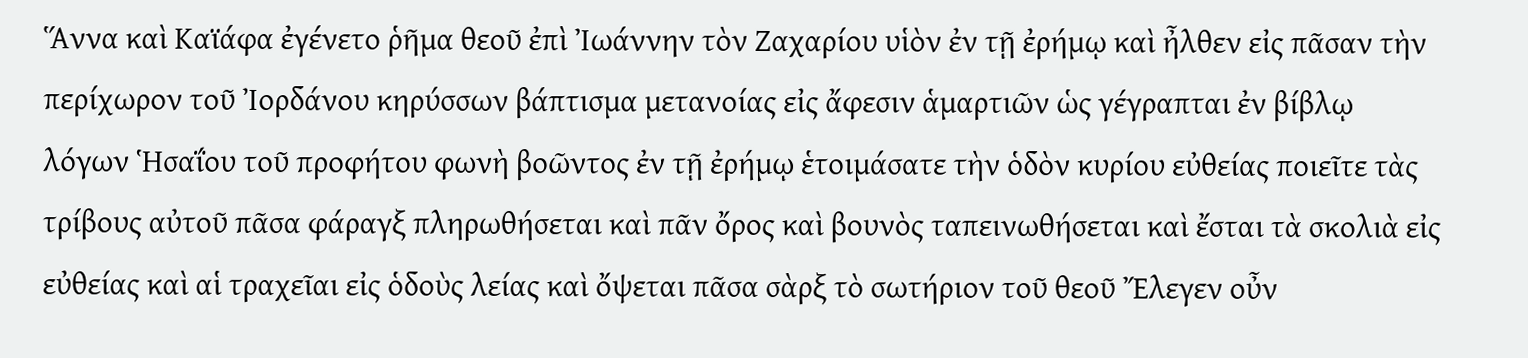Ἅννα καὶ Καϊάφα ἐγένετο ῥῆμα θεοῦ ἐπὶ Ἰωάννην τὸν Ζαχαρίου υἱὸν ἐν τῇ ἐρήμῳ καὶ ἦλθεν εἰς πᾶσαν τὴν περίχωρον τοῦ Ἰορδάνου κηρύσσων βάπτισμα μετανοίας εἰς ἄφεσιν ἁμαρτιῶν ὡς γέγραπται ἐν βίβλῳ λόγων Ἡσαΐου τοῦ προφήτου φωνὴ βοῶντος ἐν τῇ ἐρήμῳ ἑτοιμάσατε τὴν ὁδὸν κυρίου εὐθείας ποιεῖτε τὰς τρίβους αὐτοῦ πᾶσα φάραγξ πληρωθήσεται καὶ πᾶν ὄρος καὶ βουνὸς ταπεινωθήσεται καὶ ἔσται τὰ σκολιὰ εἰς εὐθείας καὶ αἱ τραχεῖαι εἰς ὁδοὺς λείας καὶ ὄψεται πᾶσα σὰρξ τὸ σωτήριον τοῦ θεοῦ Ἔλεγεν οὖν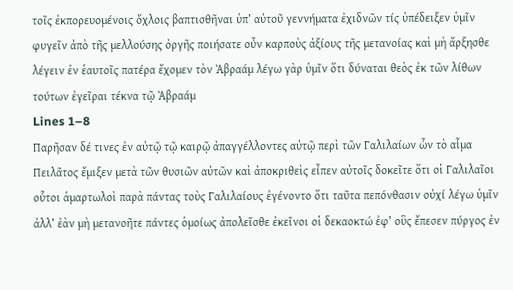τοῖς ἐκπορευομένοις ὄχλοις βαπτισθῆναι ὑπ’ αὐτοῦ γεννήματα ἐχιδνῶν τίς ὑπέδειξεν ὑμῖν φυγεῖν ἀπὸ τῆς μελλούσης ὀργῆς ποιήσατε οὖν καρποὺς ἀξίους τῆς μετανοίας καὶ μὴ ἄρξησθε λέγειν ἐν ἑαυτοῖς πατέρα ἔχομεν τὸν Ἀβραάμ λέγω γὰρ ὑμῖν ὅτι δύναται θεὸς ἐκ τῶν λίθων τούτων ἐγεῖραι τέκνα τῷ Ἀβραάμ
Lines 1–8
Παρῆσαν δέ τινες ἐν αὐτῷ τῷ καιρῷ ἀπαγγέλλοντες αὐτῷ περὶ τῶν Γαλιλαίων ὧν τὸ αἷμα Πειλᾶτος ἔμιξεν μετὰ τῶν θυσιῶν αὐτῶν καὶ ἀποκριθεὶς εἶπεν αὐτοῖς δοκεῖτε ὅτι οἱ Γαλιλαῖοι οὗτοι ἁμαρτωλοὶ παρὰ πάντας τοὺς Γαλιλαίους ἐγένοντο ὅτι ταῦτα πεπόνθασιν οὐχί λέγω ὑμῖν ἀλλ’ ἐὰν μὴ μετανοῆτε πάντες ὁμοίως ἀπολεῖσθε ἐκεῖνοι οἱ δεκαοκτώ ἐφ’ οὓς ἔπεσεν πύργος ἐν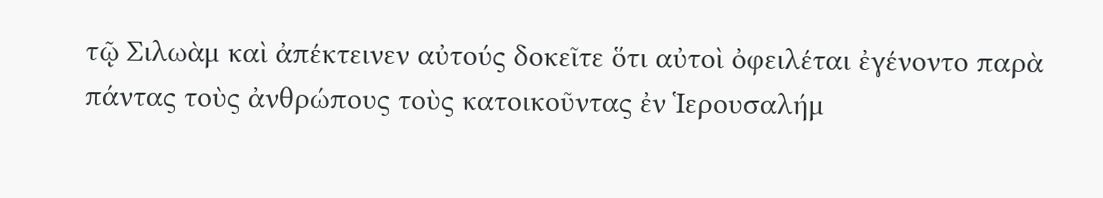τῷ Σιλωὰμ καὶ ἀπέκτεινεν αὐτούς δοκεῖτε ὅτι αὐτοὶ ὀφειλέται ἐγένοντο παρὰ πάντας τοὺς ἀνθρώπους τοὺς κατοικοῦντας ἐν Ἱερουσαλήμ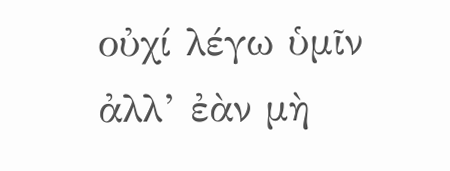οὐχί λέγω ὑμῖν ἀλλ’ ἐὰν μὴ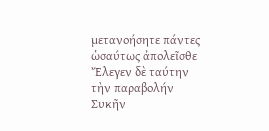μετανοήσητε πάντες ὡσαύτως ἀπολεῖσθε Ἔλεγεν δὲ ταύτην τὴν παραβολήν Συκῆν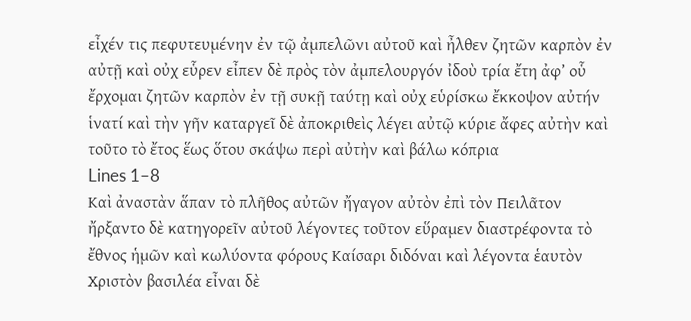εἶχέν τις πεφυτευμένην ἐν τῷ ἀμπελῶνι αὐτοῦ καὶ ἦλθεν ζητῶν καρπὸν ἐν αὐτῇ καὶ οὐχ εὗρεν εἶπεν δὲ πρὸς τὸν ἀμπελουργόν ἰδοὺ τρία ἔτη ἀφ’ οὗ ἔρχομαι ζητῶν καρπὸν ἐν τῇ συκῇ ταύτῃ καὶ οὐχ εὑρίσκω ἔκκοψον αὐτήν ἱνατί καὶ τὴν γῆν καταργεῖ δὲ ἀποκριθεὶς λέγει αὐτῷ κύριε ἄφες αὐτὴν καὶ τοῦτο τὸ ἔτος ἕως ὅτου σκάψω περὶ αὐτὴν καὶ βάλω κόπρια
Lines 1–8
Καὶ ἀναστὰν ἅπαν τὸ πλῆθος αὐτῶν ἤγαγον αὐτὸν ἐπὶ τὸν Πειλᾶτον ἤρξαντο δὲ κατηγορεῖν αὐτοῦ λέγοντες τοῦτον εὕραμεν διαστρέφοντα τὸ ἔθνος ἡμῶν καὶ κωλύοντα φόρους Καίσαρι διδόναι καὶ λέγοντα ἑαυτὸν Χριστὸν βασιλέα εἶναι δὲ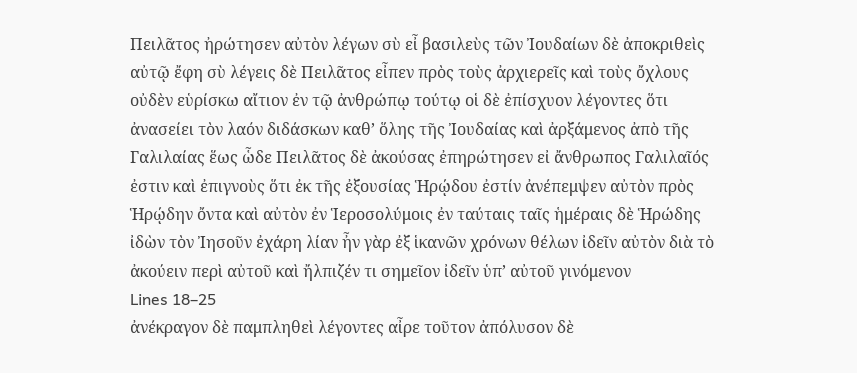Πειλᾶτος ἠρώτησεν αὐτὸν λέγων σὺ εἶ βασιλεὺς τῶν Ἰουδαίων δὲ ἀποκριθεὶς αὐτῷ ἔφη σὺ λέγεις δὲ Πειλᾶτος εἶπεν πρὸς τοὺς ἀρχιερεῖς καὶ τοὺς ὄχλους οὐδὲν εὑρίσκω αἴτιον ἐν τῷ ἀνθρώπῳ τούτῳ οἱ δὲ ἐπίσχυον λέγοντες ὅτι ἀνασείει τὸν λαόν διδάσκων καθ’ ὅλης τῆς Ἰουδαίας καὶ ἀρξάμενος ἀπὸ τῆς Γαλιλαίας ἕως ὧδε Πειλᾶτος δὲ ἀκούσας ἐπηρώτησεν εἰ ἄνθρωπος Γαλιλαῖός ἐστιν καὶ ἐπιγνοὺς ὅτι ἐκ τῆς ἐξουσίας Ἡρῴδου ἐστίν ἀνέπεμψεν αὐτὸν πρὸς Ἡρῴδην ὄντα καὶ αὐτὸν ἐν Ἱεροσολύμοις ἐν ταύταις ταῖς ἡμέραις δὲ Ἡρώδης ἰδὼν τὸν Ἰησοῦν ἐχάρη λίαν ἦν γὰρ ἐξ ἱκανῶν χρόνων θέλων ἰδεῖν αὐτὸν διὰ τὸ ἀκούειν περὶ αὐτοῦ καὶ ἤλπιζέν τι σημεῖον ἰδεῖν ὑπ’ αὐτοῦ γινόμενον
Lines 18–25
ἀνέκραγον δὲ παμπληθεὶ λέγοντες αἶρε τοῦτον ἀπόλυσον δὲ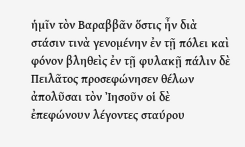ἡμῖν τὸν Βαραββᾶν ὅστις ἦν διὰ στάσιν τινὰ γενομένην ἐν τῇ πόλει καὶ φόνον βληθεὶς ἐν τῇ φυλακῇ πάλιν δὲ Πειλᾶτος προσεφώνησεν θέλων ἀπολῦσαι τὸν Ἰησοῦν οἱ δὲ ἐπεφώνουν λέγοντες σταύρου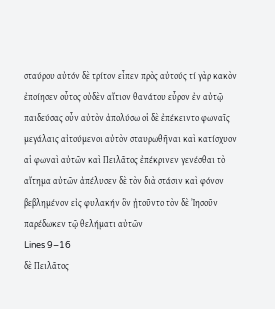σταύρου αὐτόν δὲ τρίτον εἶπεν πρὸς αὐτούς τί γὰρ κακὸν ἐποίησεν οὗτος οὐδὲν αἴτιον θανάτου εὗρον ἐν αὐτῷ παιδεύσας οὖν αὐτὸν ἀπολύσω οἱ δὲ ἐπέκειντο φωναῖς μεγάλαις αἰτούμενοι αὐτὸν σταυρωθῆναι καὶ κατίσχυον αἱ φωναὶ αὐτῶν καὶ Πειλᾶτος ἐπέκρινεν γενέσθαι τὸ αἴτημα αὐτῶν ἀπέλυσεν δὲ τὸν διὰ στάσιν καὶ φόνον βεβλημένον εἰς φυλακήν ὃν ᾐτοῦντο τὸν δὲ Ἰησοῦν παρέδωκεν τῷ θελήματι αὐτῶν
Lines 9–16
δὲ Πειλᾶτος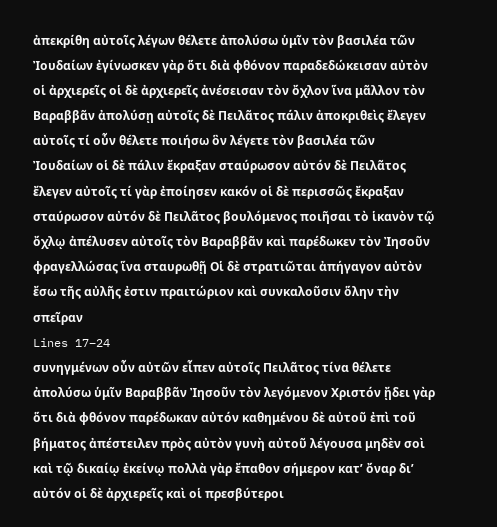ἀπεκρίθη αὐτοῖς λέγων θέλετε ἀπολύσω ὑμῖν τὸν βασιλέα τῶν Ἰουδαίων ἐγίνωσκεν γὰρ ὅτι διὰ φθόνον παραδεδώκεισαν αὐτὸν οἱ ἀρχιερεῖς οἱ δὲ ἀρχιερεῖς ἀνέσεισαν τὸν ὄχλον ἵνα μᾶλλον τὸν Βαραββᾶν ἀπολύσῃ αὐτοῖς δὲ Πειλᾶτος πάλιν ἀποκριθεὶς ἔλεγεν αὐτοῖς τί οὖν θέλετε ποιήσω ὃν λέγετε τὸν βασιλέα τῶν Ἰουδαίων οἱ δὲ πάλιν ἔκραξαν σταύρωσον αὐτόν δὲ Πειλᾶτος ἔλεγεν αὐτοῖς τί γὰρ ἐποίησεν κακόν οἱ δὲ περισσῶς ἔκραξαν σταύρωσον αὐτόν δὲ Πειλᾶτος βουλόμενος ποιῆσαι τὸ ἱκανὸν τῷ ὄχλῳ ἀπέλυσεν αὐτοῖς τὸν Βαραββᾶν καὶ παρέδωκεν τὸν Ἰησοῦν φραγελλώσας ἵνα σταυρωθῇ Οἱ δὲ στρατιῶται ἀπήγαγον αὐτὸν ἔσω τῆς αὐλῆς ἐστιν πραιτώριον καὶ συνκαλοῦσιν ὅλην τὴν σπεῖραν
Lines 17–24
συνηγμένων οὖν αὐτῶν εἶπεν αὐτοῖς Πειλᾶτος τίνα θέλετε ἀπολύσω ὑμῖν Βαραββᾶν Ἰησοῦν τὸν λεγόμενον Χριστόν ᾔδει γὰρ ὅτι διὰ φθόνον παρέδωκαν αὐτόν καθημένου δὲ αὐτοῦ ἐπὶ τοῦ βήματος ἀπέστειλεν πρὸς αὐτὸν γυνὴ αὐτοῦ λέγουσα μηδὲν σοὶ καὶ τῷ δικαίῳ ἐκείνῳ πολλὰ γὰρ ἔπαθον σήμερον κατ’ ὄναρ δι’ αὐτόν οἱ δὲ ἀρχιερεῖς καὶ οἱ πρεσβύτεροι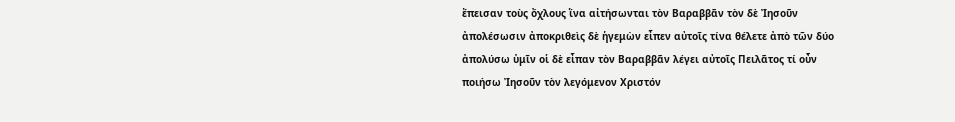ἔπεισαν τοὺς ὄχλους ἵνα αἰτήσωνται τὸν Βαραββᾶν τὸν δὲ Ἰησοῦν ἀπολέσωσιν ἀποκριθεὶς δὲ ἡγεμὼν εἶπεν αὐτοῖς τίνα θέλετε ἀπὸ τῶν δύο ἀπολύσω ὑμῖν οἱ δὲ εἶπαν τὸν Βαραββᾶν λέγει αὐτοῖς Πειλᾶτος τί οὖν ποιήσω Ἰησοῦν τὸν λεγόμενον Χριστόν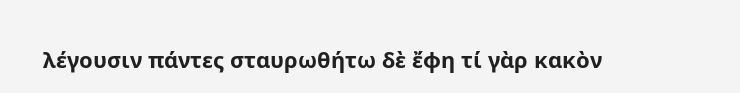λέγουσιν πάντες σταυρωθήτω δὲ ἔφη τί γὰρ κακὸν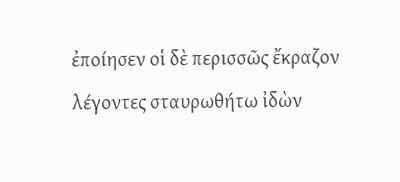ἐποίησεν οἱ δὲ περισσῶς ἔκραζον λέγοντες σταυρωθήτω ἰδὼν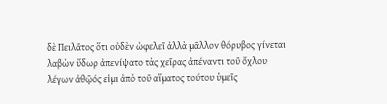δὲ Πειλᾶτος ὅτι οὐδὲν ὠφελεῖ ἀλλὰ μᾶλλον θόρυβος γίνεται λαβὼν ὕδωρ ἀπενίψατο τὰς χεῖρας ἀπέναντι τοῦ ὄχλου λέγων ἀθῷός εἰμι ἀπὸ τοῦ αἵματος τούτου ὑμεῖς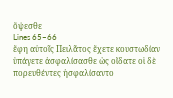ὄψεσθε
Lines 65–66
ἔφη αὐτοῖς Πειλᾶτος ἔχετε κουστωδίαν ὑπάγετε ἀσφαλίσασθε ὡς οἴδατε οἱ δὲ πορευθέντες ἠσφαλίσαντο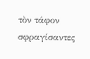τὸν τάφον σφραγίσαντες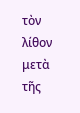τὸν λίθον μετὰ τῆς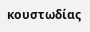κουστωδίας